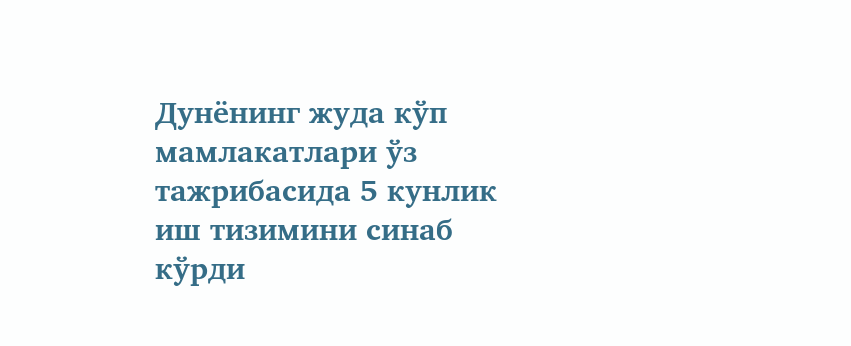Дунёнинг жуда кўп мамлакатлари ўз тажрибасида 5 кунлик иш тизимини синаб кўрди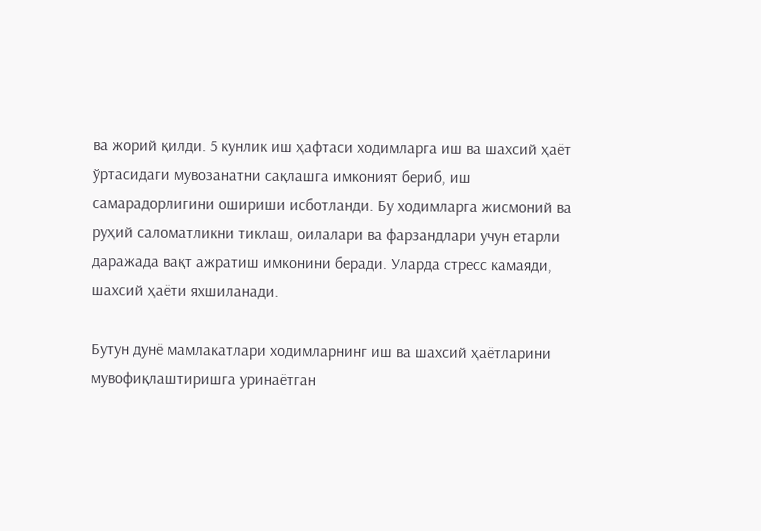ва жорий қилди. 5 кунлик иш ҳафтаси ходимларга иш ва шахсий ҳаёт ўртасидаги мувозанатни сақлашга имконият бериб, иш самарадорлигини ошириши исботланди. Бу ходимларга жисмоний ва руҳий саломатликни тиклаш, оилалари ва фарзандлари учун етарли даражада вақт ажратиш имконини беради. Уларда стресс камаяди, шахсий ҳаёти яхшиланади.

Бутун дунё мамлакатлари ходимларнинг иш ва шахсий ҳаётларини мувофиқлаштиришга уринаётган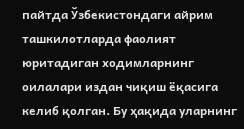пайтда Ўзбекистондаги айрим ташкилотларда фаолият юритадиган ходимларнинг оилалари издан чиқиш ёқасига келиб қолган. Бу ҳақида уларнинг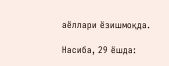аёллари ёзишмоқда.

Насиба, 29 ёшда: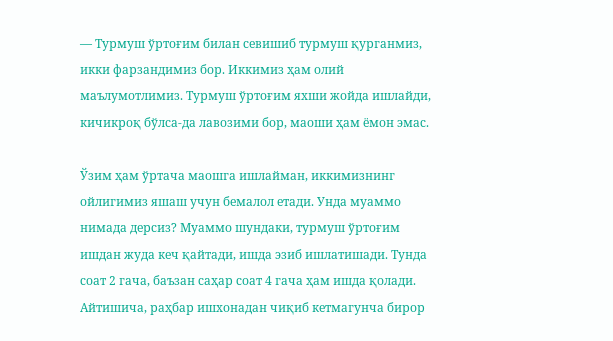— Турмуш ўртоғим билан севишиб турмуш қурганмиз, икки фарзандимиз бор. Иккимиз ҳам олий маълумотлимиз. Турмуш ўртоғим яхши жойда ишлайди, кичикроқ бўлса-да лавозими бор, маоши ҳам ёмон эмас.

Ўзим ҳам ўртача маошга ишлайман, иккимизнинг ойлигимиз яшаш учун бемалол етади. Унда муаммо нимада дерсиз? Муаммо шундаки, турмуш ўртоғим ишдан жуда кеч қайтади, ишда эзиб ишлатишади. Тунда соат 2 гача, баъзан саҳар соат 4 гача ҳам ишда қолади. Айтишича, раҳбар ишхонадан чиқиб кетмагунча бирор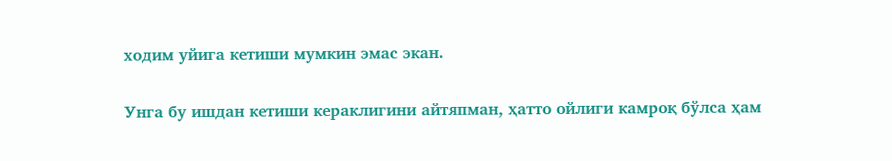ходим уйига кетиши мумкин эмас экан.

Унга бу ишдан кетиши кераклигини айтяпман, ҳатто ойлиги камроқ бўлса ҳам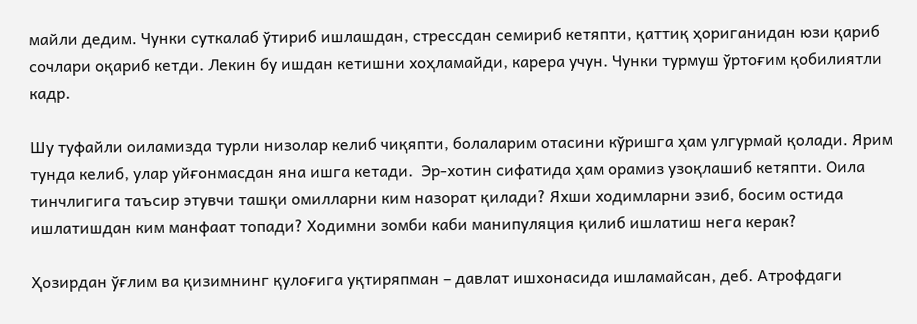майли дедим. Чунки суткалаб ўтириб ишлашдан, стрессдан семириб кетяпти, қаттиқ ҳориганидан юзи қариб сочлари оқариб кетди. Лекин бу ишдан кетишни хоҳламайди, карера учун. Чунки турмуш ўртоғим қобилиятли кадр.

Шу туфайли оиламизда турли низолар келиб чиқяпти, болаларим отасини кўришга ҳам улгурмай қолади. Ярим тунда келиб, улар уйғонмасдан яна ишга кетади.  Эр-хотин сифатида ҳам орамиз узоқлашиб кетяпти. Оила тинчлигига таъсир этувчи ташқи омилларни ким назорат қилади? Яхши ходимларни эзиб, босим остида ишлатишдан ким манфаат топади? Ходимни зомби каби манипуляция қилиб ишлатиш нега керак?

Ҳозирдан ўғлим ва қизимнинг қулоғига уқтиряпман – давлат ишхонасида ишламайсан, деб. Атрофдаги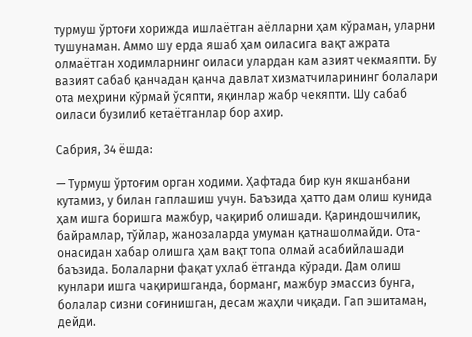турмуш ўртоғи хорижда ишлаётган аёлларни ҳам кўраман, уларни тушунаман. Аммо шу ерда яшаб ҳам оиласига вақт ажрата олмаётган ходимларнинг оиласи улардан кам азият чекмаяпти. Бу вазият сабаб қанчадан қанча давлат хизматчиларининг болалари ота меҳрини кўрмай ўсяпти, яқинлар жабр чекяпти. Шу сабаб оиласи бузилиб кетаётганлар бор ахир.

Сабрия, 34 ёшда:

— Турмуш ўртоғим орган ходими. Ҳафтада бир кун якшанбани кутамиз, у билан гаплашиш учун. Баъзида ҳатто дам олиш кунида ҳам ишга боришга мажбур, чақириб олишади. Қариндошчилик, байрамлар, тўйлар, жанозаларда умуман қатнашолмайди. Ота-онасидан хабар олишга ҳам вақт топа олмай асабийлашади баъзида. Болаларни фақат ухлаб ётганда кўради. Дам олиш кунлари ишга чақиришганда, борманг, мажбур эмассиз бунга, болалар сизни соғинишган, десам жаҳли чиқади. Гап эшитаман, дейди.